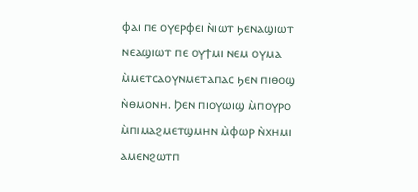ⲫⲁⲓ ⲡⲉ ⲟⲩⲉⲣⲫⲉⲓ ⲛ̀ⲓⲱⲧ ϧⲉⲛⲁϣⲓⲱⲧ
ⲛⲉⲁϣⲓⲱⲧ ⲡⲉ ⲟⲩϯⲙⲓ ⲛⲉⲙ ⲟⲩⲙⲁ ⲙ̀ⲙⲉⲧⲥⲁⲟⲩⲛⲙⲉⲧⲁⲡⲁⲥ ϧⲉⲛ ⲡⲓⲑⲟϣ ⲛ̀ⲑⲙⲟⲛⲏ. Ϧⲉⲛ ⲡⲓⲟⲩⲱⲓϣ ⲙ̀ⲡⲟⲩⲣⲟ ⲙ̀ⲡⲓⲙⲁϩⲙⲉⲧϣⲙⲏⲛ ⲙ̀ⲫⲱⲣ ⲛ̀ⲭⲏⲙⲓ ⲁⲙⲉⲛϩⲱⲧⲡ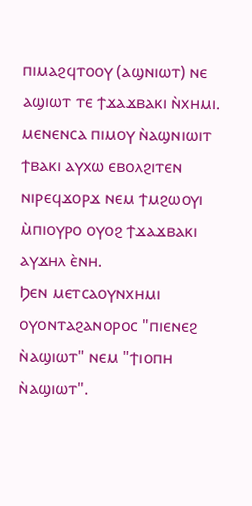ⲡⲓⲙⲁϩϥⲧⲟⲟⲩ (ⲁϣⲛⲓⲱⲧ) ⲛⲉ ⲁϣⲓⲱⲧ ⲧⲉ ϯϫⲁϫⲃⲁⲕⲓ ⲛ̀ⲭⲏⲙⲓ.
ⲙⲉⲛⲉⲛⲥⲁ ⲡⲓⲙⲟⲩ ⲛ̀ⲁϣⲛⲓⲱⲓⲧ ϯⲃⲁⲕⲓ ⲁⲩⲭⲱ ⲉⲃⲟⲗϩⲓⲧⲉⲛ ⲛⲓⲣⲉϥϫⲟⲣϫ ⲛⲉⲙ ϯⲙϩⲱⲟⲩⲓ ⲙ̀ⲡⲓⲟⲩⲣⲟ ⲟⲩⲟϩ ϯϫⲁϫⲃⲁⲕⲓ ⲁⲩϫⲏⲗ ⲉ̀ⲛⲏ.
Ϧⲉⲛ ⲙⲉⲧⲥⲁⲟⲩⲛⲭⲏⲙⲓ ⲟⲩⲟⲛⲧⲁϩⲁⲛⲟⲣⲟⲥ "ⲡⲓⲉⲛⲉϩ ⲛ̀ⲁϣⲓⲱⲧ" ⲛⲉⲙ "ϯⲓⲟⲡⲏ ⲛ̀ⲁϣⲓⲱⲧ".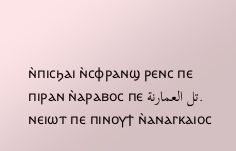ⲛ̀ⲡⲓⲥϧⲁⲓ ⲛ̀ⲥⲫⲣⲁⲛϣ ⲣⲉⲛⲥ ⲡⲉ
ⲡⲓⲣⲁⲛ ⲛ̀ⲁⲣⲁⲃⲟⲥ ⲡⲉ تل العمارنة.
ⲛⲉⲓⲱⲧ ⲡⲉ ⲡⲓⲛⲟⲩϯ ⲛ̀ⲁⲛⲁⲅⲕⲁⲓⲟⲥ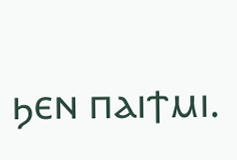ϧⲉⲛ ⲡⲁⲓϯⲙⲓ.